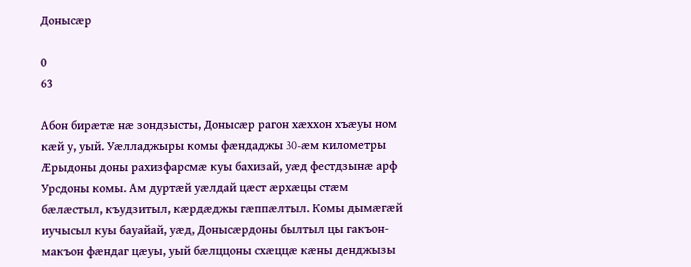Донысæр

0
63

Абон бирæтæ нæ зондзысты, Донысæр рагон хæххон хъæуы ном кæй у, уый. Уæлладжыры комы фæндаджы 30-æм километры Æрыдоны доны рахизфарсмæ куы бахизай, уæд фестдзынæ арф Урсдоны комы. Ам дуртæй уæлдай цæст æрхæцы стæм бæлæстыл, къудзитыл, кæрдæджы гæппæлтыл. Комы дымæгæй иучысыл куы бауайай, уæд, Донысæрдоны былтыл цы гакъон-макъон фæндаг цæуы, уый бæлццоны схæццæ кæны денджызы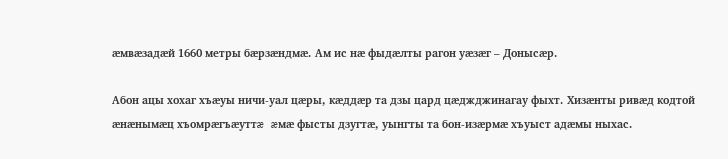æмвæзадæй 1660 метры бæрзæндмæ. Ам ис нæ фыдæлты рагон уæзæг – Донысæр.

Абон ацы хохаг хъæуы ничи-уал цæры, кæддæр та дзы цард цæджджинагау фыхт. Хизæнты ривæд кодтой æнæнымæц хъомрæгъæуттæ æмæ фысты дзугтæ, уынгты та бон-изæрмæ хъуыст адæмы ныхас.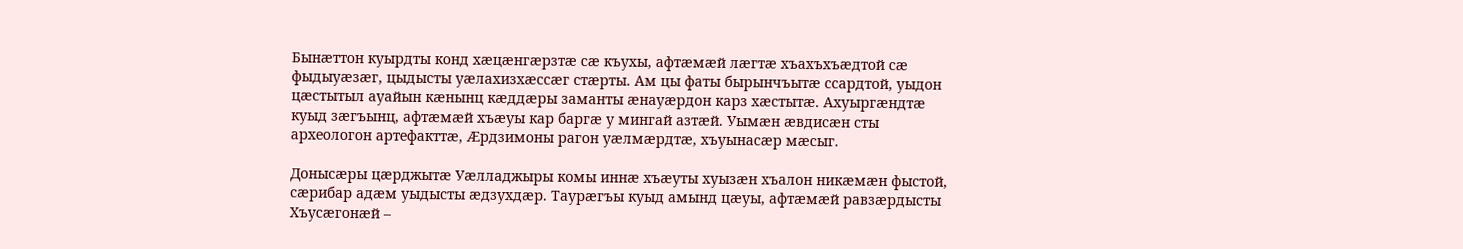Бынæттон куырдты конд хæцæнгæрзтæ сæ къухы, афтæмæй лæгтæ хъахъхъæдтой сæ фыдыуæзæг, цыдысты уæлахизхæссæг стæрты. Ам цы фаты бырынчъытæ ссардтой, уыдон цæстытыл ауайын кæнынц кæддæры заманты æнауæрдон карз хæстытæ. Ахуыргæндтæ куыд зæгъынц, афтæмæй хъæуы кар баргæ у мингай азтæй. Уымæн æвдисæн сты археологон артефакттæ, Æрдзимоны рагон уæлмæрдтæ, хъуынасæр мæсыг.

Донысæры цæрджытæ Уæлладжыры комы иннæ хъæуты хуызæн хъалон никæмæн фыстой, сæрибар адæм уыдысты æдзухдæр. Таурæгъы куыд амынд цæуы, афтæмæй равзæрдысты Хъусæгонæй –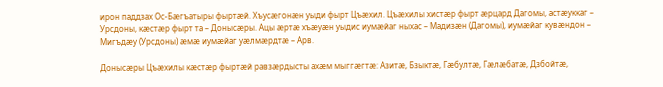ирон паддзах Ос-Бæгъатыры фыртæй. Хъусæгонæн уыди фырт Цъæхил. Цъæхилы хистæр фырт æрцард Дагомы, астæуккаг – Урсдоны, кæстæр фырт та – Донысæры. Ацы æртæ хъæуæн уыдис иумæйаг ныхас – Мадизæн (Дагомы), иумæйаг кувæндон – Мигъдæу (Урсдоны) æмæ иумæйаг уæлмæрдтæ – Арв.

Донысæры Цъæхилы кæстæр фыртæй равзæрдысты ахæм мыггæгтæ: Азитæ, Бзыктæ, Гæбултæ, Гæлæбатæ, Дзбойтæ,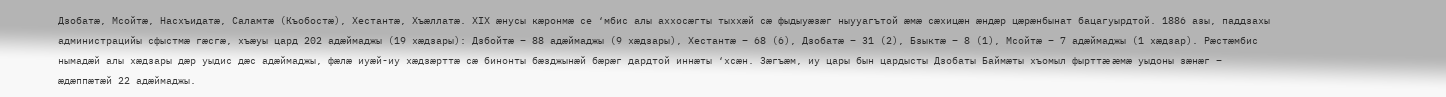Дзобатæ, Мсойтæ, Насхъидатæ, Саламтæ (Къобостæ), Хестантæ, Хъæллатæ. ХIХ æнусы кæронмæ се ‘мбис алы аххосæгты тыххæй сæ фыдыуæзæг ныууагътой æмæ сæхицæн æндæр цæрæнбынат бацагуырдтой. 1886 азы, паддзахы администрацийы сфыстмæ гæсгæ, хъæуы цард 202 адæймаджы (19 хæдзары): Дзбойтæ – 88 адæймаджы (9 хæдзары), Хестантæ – 68 (6), Дзобатæ – 31 (2), Бзыктæ – 8 (1), Мсойтæ – 7 адæймаджы (1 хæдзар). Рæстæмбис нымадæй алы хæдзары дæр уыдис дæс адæймаджы, фæлæ иуæй-иу хæдзæрттæ сæ бинонты бæзджынæй бæрæг дардтой иннæты ‘хсæн. Зæгъæм, иу цары бын цардысты Дзобаты Баймæты хъомыл фырттæ æмæ уыдоны зæнæг – æдæппæтæй 22 адæймаджы.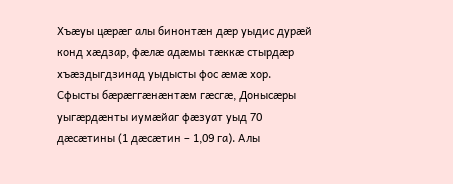Хъæуы цæрæг алы бинонтæн дæр уыдис дурæй конд хæдзар, фæлæ адæмы тæккæ стырдæр хъæздыгдзинад уыдысты фос æмæ хор. Сфысты бæрæггæнæнтæм гæсгæ, Донысæры уыгæрдæнты иумæйаг фæзуат уыд 70 дæсæтины (1 дæсæтин – 1,09 га). Алы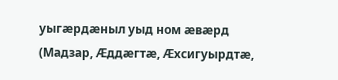уыгæрдæныл уыд ном æвæрд (Мадзар, Æддæгтæ, Æхсигуырдтæ,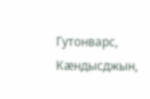Гутонварс, Кæндысджын,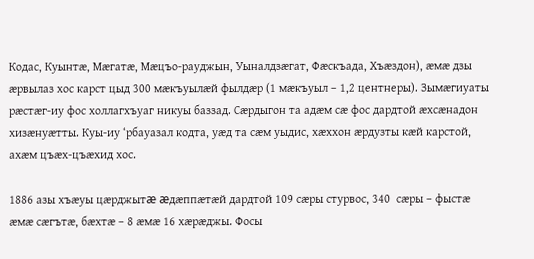Кодас, Куынтæ, Мæгатæ, Мæцъо-рауджын, Уыналдзæгат, Фæскъада, Хъæздон), æмæ дзы æрвылаз хос карст цыд 300 мæкъуылæй фылдæр (1 мæкъуыл – 1,2 центнеры). Зымæгиуаты рæстæг-иу фос холлагхъуаг никуы баззад. Сæрдыгон та адæм сæ фос дардтой æхсæнадон хизæнуæтты. Куы-иу ‘рбауазал кодта, уæд та сæм уыдис, хæххон æрдузты кæй карстой, ахæм цъæх-цъæхид хос.

1886 азы хъæуы цæрджытæ æдæппæтæй дардтой 109 сæры стурвос, 340  сæры – фыстæ æмæ сæгътæ, бæхтæ – 8 æмæ 16 хæрæджы. Фосы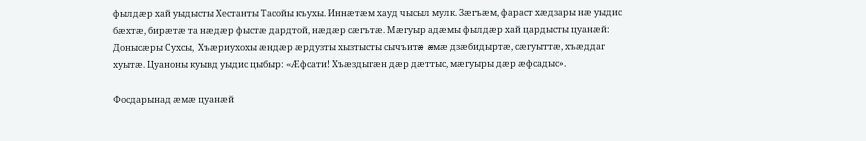фылдæр хай уыдысты Хестанты Тасойы къухы. Иннæтæм хауд чысыл мулк. Зæгъæм, фараст хæдзары нæ уыдис бæхтæ, бирæтæ та нæдæр фыстæ дардтой, нæдæр сæгътæ. Мæгуыр адæмы фылдæр хай цардысты цуанæй: Донысæры Сухсы,  Хъæриухохы æндæр æрдузты хызтысты сычъитæ æмæ дзæбидыртæ, сæгуыттæ, хъæддаг хуытæ. Цуаноны куывд уыдис цыбыр: «Æфсати! Хъæздыгæн дæр дæттыс, мæгуыры дæр æфсадыс».

Фосдарынад æмæ цуанæй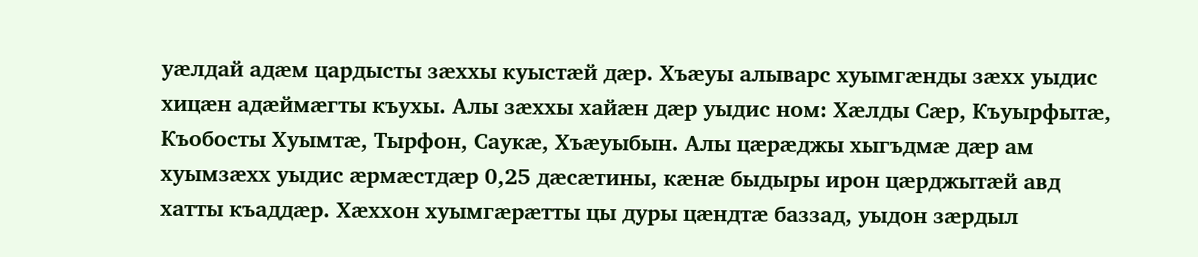уæлдай адæм цардысты зæххы куыстæй дæр. Хъæуы алыварс хуымгæнды зæхх уыдис хицæн адæймæгты къухы. Алы зæххы хайæн дæр уыдис ном: Хæлды Сæр, Къуырфытæ, Къобосты Хуымтæ, Тырфон, Саукæ, Хъæуыбын. Алы цæрæджы хыгъдмæ дæр ам хуымзæхх уыдис æрмæстдæр 0,25 дæсæтины, кæнæ быдыры ирон цæрджытæй авд хатты къаддæр. Хæххон хуымгæрæтты цы дуры цæндтæ баззад, уыдон зæрдыл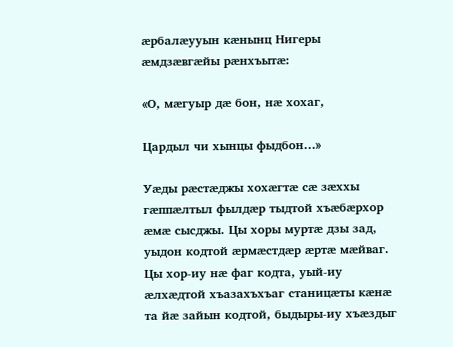æрбалæууын кæнынц Нигеры æмдзæвгæйы рæнхъытæ:

«О, мæгуыр дæ бон, нæ хохаг,

Цардыл чи хынцы фыдбон…»

Уæды рæстæджы хохæгтæ сæ зæххы гæппæлтыл фылдæр тыдтой хъæбæрхор æмæ сысджы. Цы хоры муртæ дзы зад, уыдон кодтой æрмæстдæр æртæ мæйваг. Цы хор-иу нæ фаг кодта, уый-иу æлхæдтой хъазахъхъаг станицæты кæнæ та йæ зайын кодтой, быдыры-иу хъæздыг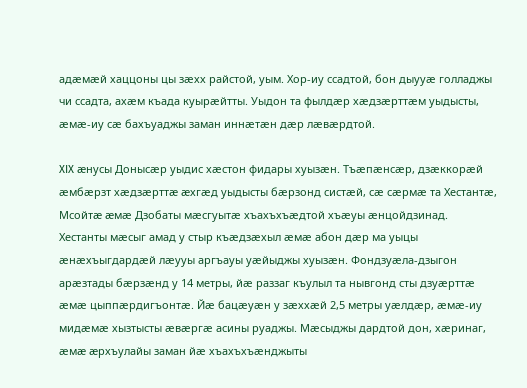адæмæй хаццоны цы зæхх райстой, уым. Хор-иу ссадтой, бон дыууæ голладжы чи ссадта, ахæм къада куырæйтты. Уыдон та фылдæр хæдзæрттæм уыдысты, æмæ-иу сæ бахъуаджы заман иннæтæн дæр лæвæрдтой.

XIX æнусы Донысæр уыдис хæстон фидары хуызæн. Тъæпæнсæр, дзæккорæй æмбæрзт хæдзæрттæ æхгæд уыдысты бæрзонд систæй, сæ сæрмæ та Хестантæ, Мсойтæ æмæ Дзобаты мæсгуытæ хъахъхъæдтой хъæуы æнцойдзинад. Хестанты мæсыг амад у стыр къæдзæхыл æмæ абон дæр ма уыцы æнæхъыгдардæй лæууы аргъауы уæйыджы хуызæн. Фондзуæла-дзыгон арæзтады бæрзæнд у 14 метры, йæ раззаг къулыл та нывгонд сты дзуæрттæ æмæ цыппæрдигъонтæ. Йæ бацæуæн у зæххæй 2,5 метры уæлдæр, æмæ-иу мидæмæ хызтысты æвæргæ асины руаджы. Мæсыджы дардтой дон, хæринаг, æмæ æрхъулайы заман йæ хъахъхъæнджыты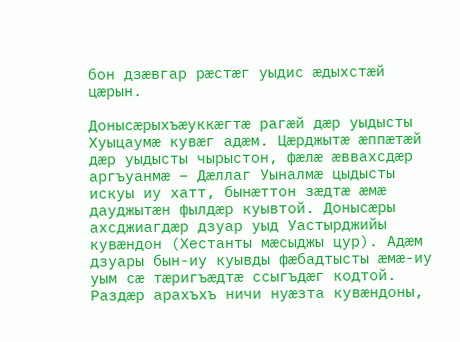бон дзæвгар рæстæг уыдис æдыхстæй цæрын.

Донысæрыхъæуккæгтæ рагæй дæр уыдысты Хуыцаумæ кувæг адæм. Цæрджытæ æппæтæй дæр уыдысты чырыстон, фæлæ æввахсдæр аргъуанмæ – Дæллаг Уыналмæ цыдысты искуы иу хатт, бынæттон зæдтæ æмæ дауджытæн фылдæр куывтой. Донысæры ахсджиагдæр дзуар уыд Уастырджийы кувæндон (Хестанты мæсыджы цур). Адæм дзуары бын-иу куывды фæбадтысты æмæ-иу уым сæ тæригъæдтæ ссыгъдæг кодтой. Раздæр арахъхъ ничи нуæзта кувæндоны,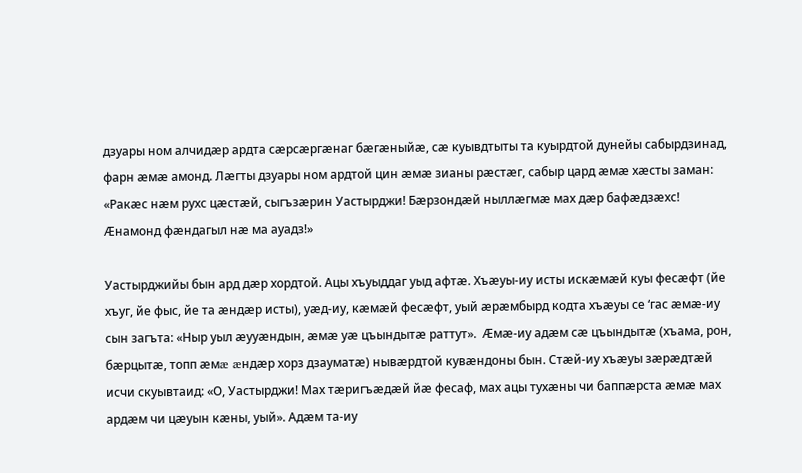дзуары ном алчидæр ардта сæрсæргæнаг бæгæныйæ, сæ куывдтыты та куырдтой дунейы сабырдзинад, фарн æмæ амонд. Лæгты дзуары ном ардтой цин æмæ зианы рæстæг, сабыр цард æмæ хæсты заман: «Ракæс нæм рухс цæстæй, сыгъзæрин Уастырджи! Бæрзондæй ныллæгмæ мах дæр бафæдзæхс! Æнамонд фæндагыл нæ ма ауадз!»

Уастырджийы бын ард дæр хордтой. Ацы хъуыддаг уыд афтæ. Хъæуы-иу исты искæмæй куы фесæфт (йе хъуг, йе фыс, йе та æндæр исты), уæд-иу, кæмæй фесæфт, уый æрæмбырд кодта хъæуы се ‘гас æмæ-иу сын загъта: «Ныр уыл æууæндын, æмæ уæ цъындытæ раттут».  Æмæ-иу адæм сæ цъындытæ (хъама, рон, бæрцытæ, топп æмæ æндæр хорз дзауматæ) нывæрдтой кувæндоны бын. Стæй-иу хъæуы зæрæдтæй исчи скуывтаид: «О, Уастырджи! Мах тæригъæдæй йæ фесаф, мах ацы тухæны чи баппæрста æмæ мах ардæм чи цæуын кæны, уый». Адæм та-иу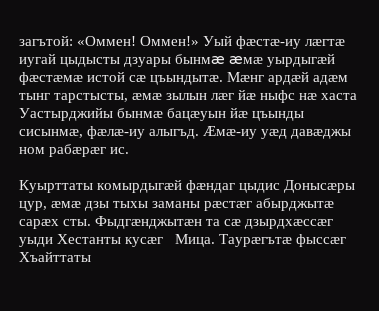загътой: «Оммен! Оммен!» Уый фæстæ-иу лæгтæ иугай цыдысты дзуары бынмæ æмæ уырдыгæй фæстæмæ истой сæ цъындытæ. Мæнг ардæй адæм тынг тарстысты, æмæ зылын лæг йæ ныфс нæ хаста Уастырджийы бынмæ бацæуын йæ цъынды сисынмæ, фæлæ-иу алыгъд. Æмæ-иу уæд давæджы ном рабæрæг ис.

Куырттаты комырдыгæй фæндаг цыдис Донысæры цур, æмæ дзы тыхы заманы рæстæг абырджытæ сарæх сты. Фыдгæнджытæн та сæ дзырдхæссæг уыди Хестанты кусæг   Мица. Таурæгътæ фыссæг Хъайттаты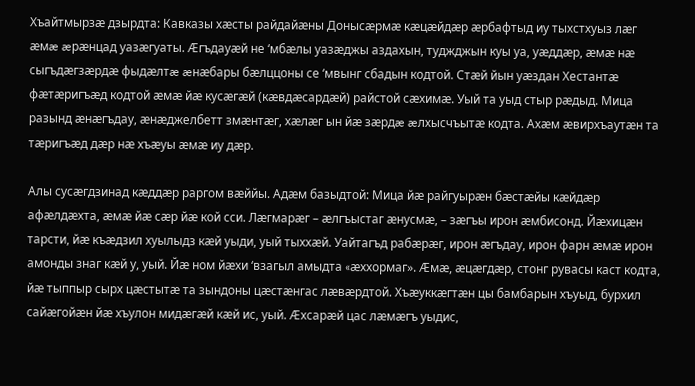Хъайтмырзæ дзырдта: Кавказы хæсты райдайæны Донысæрмæ кæцæйдæр æрбафтыд иу тыхстхуыз лæг æмæ æрæнцад уазæгуаты. Æгъдауæй не ‘мбæлы уазæджы аздахын, туджджын куы уа, уæддæр, æмæ нæ сыгъдæгзæрдæ фыдæлтæ æнæбары бæлццоны се ‘мвынг сбадын кодтой. Стæй йын уæздан Хестантæ фæтæригъæд кодтой æмæ йæ кусæгæй (кæвдæсардæй) райстой сæхимæ. Уый та уыд стыр рæдыд. Мица разынд æнæгъдау, æнæджелбетт змæнтæг, хæлæг ын йæ зæрдæ æлхысчъытæ кодта. Ахæм æвирхъаутæн та тæригъæд дæр нæ хъæуы æмæ иу дæр.

Алы сусæгдзинад кæддæр раргом вæййы. Адæм базыдтой: Мица йæ райгуырæн бæстæйы кæйдæр афæлдæхта, æмæ йæ сæр йæ кой сси. Лæгмарæг – æлгъыстаг æнусмæ, – зæгъы ирон æмбисонд. Йæхицæн тарсти, йæ къæдзил хуылыдз кæй уыди, уый тыххæй. Уайтагъд рабæрæг, ирон æгъдау, ирон фарн æмæ ирон амонды знаг кæй у, уый. Йæ ном йæхи ‘взагыл амыдта «æххормаг». Æмæ, æцæгдæр, стонг рувасы каст кодта, йæ тыппыр сырх цæстытæ та зындоны цæстæнгас лæвæрдтой. Хъæуккæгтæн цы бамбарын хъуыд, бурхил сайæгойæн йæ хъулон мидæгæй кæй ис, уый. Æхсарæй цас лæмæгъ уыдис,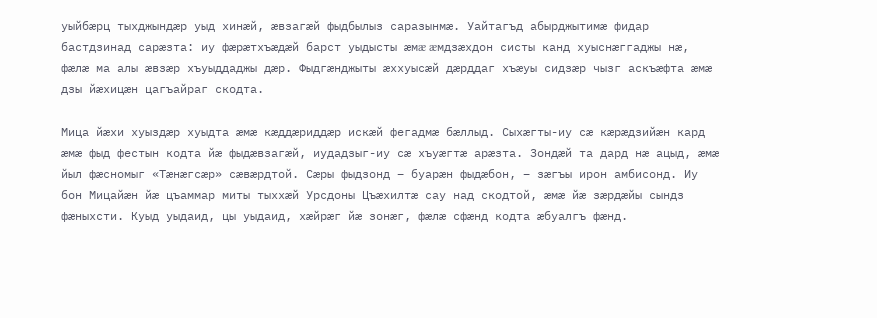уыйбæрц тыхджындæр уыд хинæй, æвзагæй фыдбылыз саразынмæ. Уайтагъд абырджытимæ фидар бастдзинад сарæзта: иу фæрæтхъæдæй барст уыдысты æмæ æмдзæхдон систы канд хуыснæггаджы нæ, фæлæ ма алы æвзæр хъуыддаджы дæр. Фыдгæнджыты æххуысæй дæрддаг хъæуы сидзæр чызг аскъæфта æмæ дзы йæхицæн цагъайраг скодта.

Мица йæхи хуыздæр хуыдта æмæ кæддæриддæр искæй фегадмæ бæллыд. Сыхæгты-иу сæ кæрæдзийæн кард æмæ фыд фестын кодта йæ фыдæвзагæй, иудадзыг-иу сæ хъуæгтæ арæзта. Зондæй та дард нæ ацыд, æмæ йыл фæсномыг «Тæнæгсæр» сæвæрдтой. Сæры фыдзонд – буарæн фыдæбон, – зæгъы ирон амбисонд. Иу бон Мицайæн йæ цъаммар миты тыххæй Урсдоны Цъæхилтæ сау над скодтой, æмæ йæ зæрдæйы сындз фæныхсти. Куыд уыдаид, цы уыдаид, хæйрæг йæ зонæг, фæлæ сфæнд кодта æбуалгъ фæнд.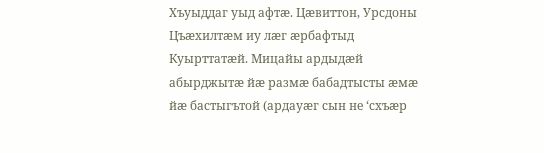Хъуыддаг уыд афтæ. Цæвиттон, Урсдоны Цъæхилтæм иу лæг æрбафтыд Куырттатæй. Мицайы ардыдæй абырджытæ йæ размæ бабадтысты æмæ йæ бастыгътой (ардауæг сын не ‘схъæр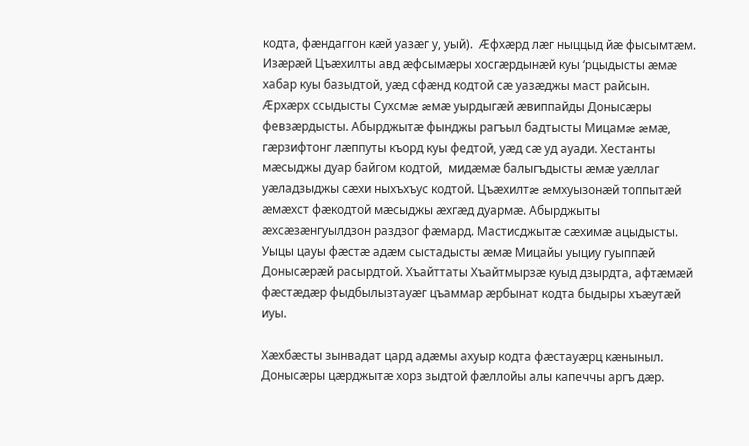кодта, фæндаггон кæй уазæг у, уый).  Æфхæрд лæг ныццыд йæ фысымтæм. Изæрæй Цъæхилты авд æфсымæры хосгæрдынæй куы ‘рцыдысты æмæ хабар куы базыдтой, уæд сфæнд кодтой сæ уазæджы маст райсын. Æрхæрх ссыдысты Сухсмæ æмæ уырдыгæй æвиппайды Донысæры февзæрдысты. Абырджытæ фынджы рагъыл бадтысты Мицамæ æмæ, гæрзифтонг лæппуты къорд куы федтой, уæд сæ уд ауади. Хестанты мæсыджы дуар байгом кодтой,  мидæмæ балыгъдысты æмæ уæллаг уæладзыджы сæхи ныхъхъус кодтой. Цъæхилтæ æмхуызонæй топпытæй æмæхст фæкодтой мæсыджы æхгæд дуармæ. Абырджыты æхсæзæнгуылдзон раздзог фæмард. Мастисджытæ сæхимæ ацыдысты. Уыцы цауы фæстæ адæм сыстадысты æмæ Мицайы уыциу гуыппæй Донысæрæй расырдтой. Хъайттаты Хъайтмырзæ куыд дзырдта, афтæмæй фæстæдæр фыдбылызтауæг цъаммар æрбынат кодта быдыры хъæутæй иуы.

Хæхбæсты зынвадат цард адæмы ахуыр кодта фæстауæрц кæныныл. Донысæры цæрджытæ хорз зыдтой фæллойы алы капеччы аргъ дæр.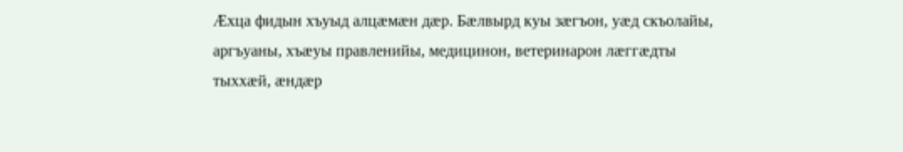Æхца фидын хъуыд алцæмæн дæр. Бæлвырд куы зæгъон, уæд скъолайы, аргъуаны, хъæуы правленийы, медицинон, ветеринарон лæггæдты тыххæй, æндæр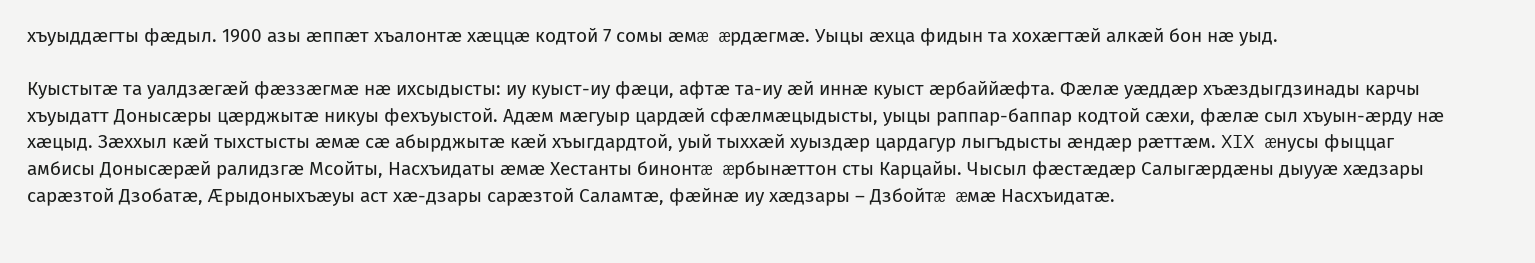хъуыддæгты фæдыл. 1900 азы æппæт хъалонтæ хæццæ кодтой 7 сомы æмæ æрдæгмæ. Уыцы æхца фидын та хохæгтæй алкæй бон нæ уыд.

Куыстытæ та уалдзæгæй фæззæгмæ нæ ихсыдысты: иу куыст-иу фæци, афтæ та-иу æй иннæ куыст æрбаййæфта. Фæлæ уæддæр хъæздыгдзинады карчы хъуыдатт Донысæры цæрджытæ никуы фехъуыстой. Адæм мæгуыр цардæй сфæлмæцыдысты, уыцы раппар-баппар кодтой сæхи, фæлæ сыл хъуын-æрду нæ хæцыд. Зæххыл кæй тыхстысты æмæ сæ абырджытæ кæй хъыгдардтой, уый тыххæй хуыздæр цардагур лыгъдысты æндæр рæттæм. XIX æнусы фыццаг амбисы Донысæрæй ралидзгæ Мсойты, Насхъидаты æмæ Хестанты бинонтæ æрбынæттон сты Карцайы. Чысыл фæстæдæр Салыгæрдæны дыууæ хæдзары сарæзтой Дзобатæ, Æрыдоныхъæуы аст хæ-дзары сарæзтой Саламтæ, фæйнæ иу хæдзары – Дзбойтæ æмæ Насхъидатæ.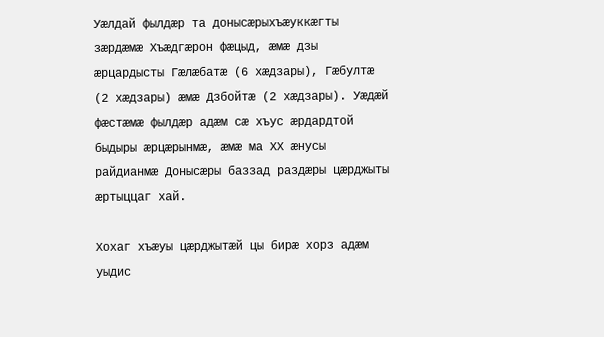Уæлдай фылдæр та донысæрыхъæуккæгты зæрдæмæ Хъæдгæрон фæцыд, æмæ дзы æрцардысты Гæлæбатæ (6 хæдзары), Гæбултæ (2 хæдзары) æмæ Дзбойтæ (2 хæдзары). Уæдæй фæстæмæ фылдæр адæм сæ хъус æрдардтой быдыры æрцæрынмæ, æмæ ма ХХ æнусы райдианмæ Донысæры баззад раздæры цæрджыты æртыццаг хай.

Хохаг хъæуы цæрджытæй цы бирæ хорз адæм уыдис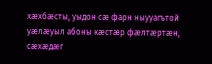хæхбæсты, уыдон сæ фарн ныууагътой уæлæуыл абоны кæстæр фæлтæртæн, сæхæдæг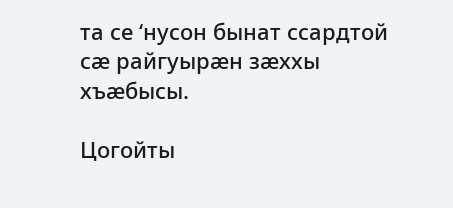та се ‘нусон бынат ссардтой сæ райгуырæн зæххы хъæбысы.

Цогойты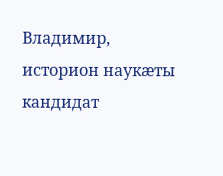Владимир,
историон наукæты кандидат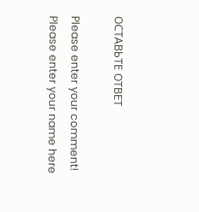ОСТАВЬТЕ ОТВЕТ

Please enter your comment!
Please enter your name here